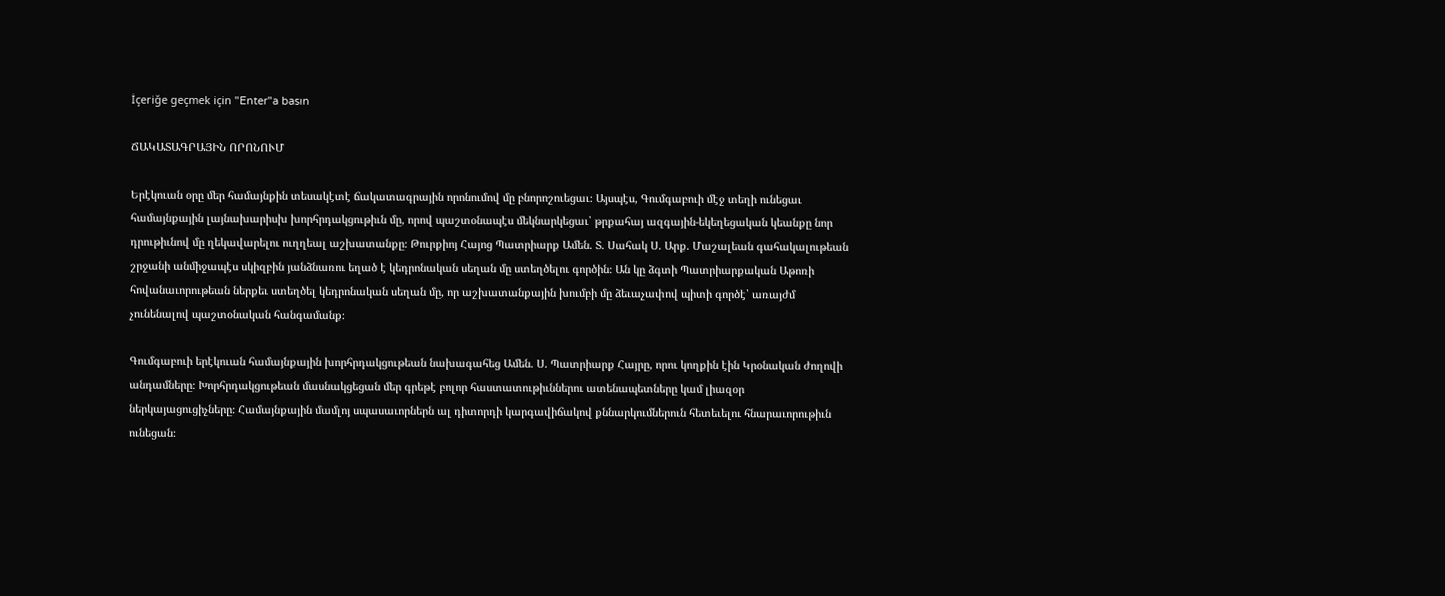İçeriğe geçmek için "Enter"a basın

ՃԱԿԱՏԱԳՐԱՅԻՆ ՈՐՈՆՈՒՄ

Երէկուան օրը մեր համայնքին տեսակէտէ ճակատագրային որոնումով մը բնորոշուեցաւ։ Այսպէս, Գումգաբուի մէջ տեղի ունեցաւ համայնքային լայնախարիսխ խորհրդակցութիւն մը, որով պաշտօնապէս մեկնարկեցաւ՝ թրքահայ ազգային-եկեղեցական կեանքը նոր դրութիւնով մը ղեկավարելու ուղղեալ աշխատանքը։ Թուրքիոյ Հայոց Պատրիարք Ամեն. Տ. Սահակ Ս. Արք. Մաշալեան գահակալութեան շրջանի անմիջապէս սկիզբին յանձնառու եղած է կեդրոնական սեղան մը ստեղծելու գործին։ Ան կը ձգտի Պատրիարքական Աթոռի հովանաւորութեան ներքեւ ստեղծել կեդրոնական սեղան մը, որ աշխատանքային խումբի մը ձեւաչափով պիտի գործէ՝ առայժմ չունենալով պաշտօնական հանգամանք։

Գումգաբուի երէկուան համայնքային խորհրդակցութեան նախագահեց Ամեն. Ս. Պատրիարք Հայրը, որու կողքին էին Կրօնական ժողովի անդամները։ Խորհրդակցութեան մասնակցեցան մեր գրեթէ բոլոր հաստատութիւններու ատենապետները կամ լիազօր ներկայացուցիչները։ Համայնքային մամլոյ սպասաւորներն ալ դիտորդի կարգավիճակով քննարկումներուն հետեւելու հնարաւորութիւն ունեցան։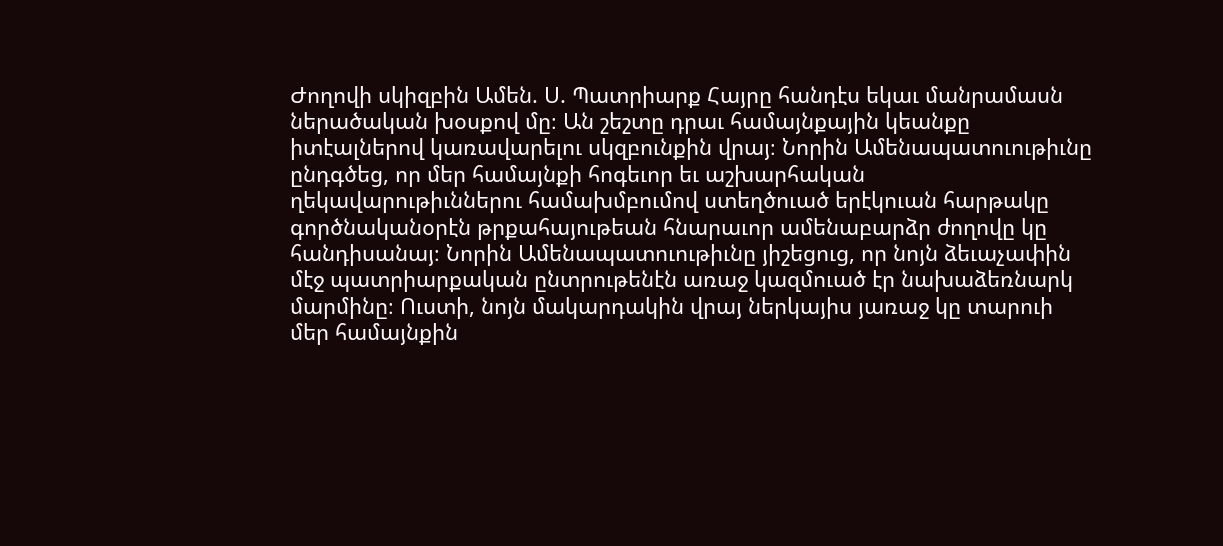Ժողովի սկիզբին Ամեն. Ս. Պատրիարք Հայրը հանդէս եկաւ մանրամասն ներածական խօսքով մը։ Ան շեշտը դրաւ համայնքային կեանքը իտէալներով կառավարելու սկզբունքին վրայ։ Նորին Ամենապատուութիւնը ընդգծեց, որ մեր համայնքի հոգեւոր եւ աշխարհական ղեկավարութիւններու համախմբումով ստեղծուած երէկուան հարթակը գործնականօրէն թրքահայութեան հնարաւոր ամենաբարձր ժողովը կը հանդիսանայ։ Նորին Ամենապատուութիւնը յիշեցուց, որ նոյն ձեւաչափին մէջ պատրիարքական ընտրութենէն առաջ կազմուած էր նախաձեռնարկ մարմինը։ Ուստի, նոյն մակարդակին վրայ ներկայիս յառաջ կը տարուի մեր համայնքին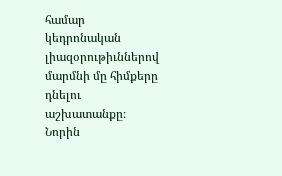համար կեդրոնական լիազօրութիւններով մարմնի մը հիմքերը դնելու աշխատանքը։ Նորին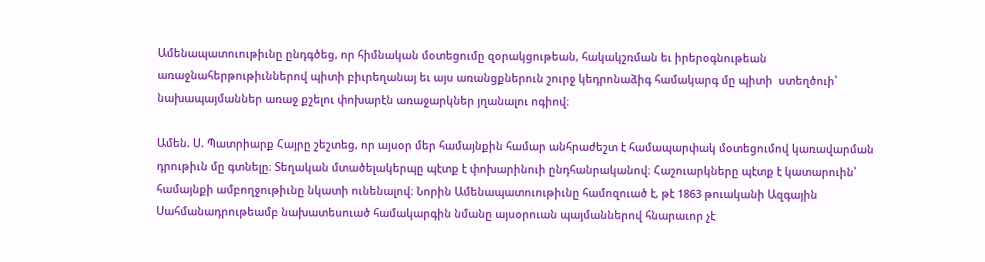Ամենապատուութիւնը ընդգծեց, որ հիմնական մօտեցումը զօրակցութեան, հակակշռման եւ իրերօգնութեան առաջնահերթութիւններով պիտի բիւրեղանայ եւ այս առանցքներուն շուրջ կեդրոնաձիգ համակարգ մը պիտի  ստեղծուի՝ նախապայմաններ առաջ քշելու փոխարէն առաջարկներ յղանալու ոգիով։

Ամեն. Ս. Պատրիարք Հայրը շեշտեց, որ այսօր մեր համայնքին համար անհրաժեշտ է համապարփակ մօտեցումով կառավարման դրութիւն մը գտնելը։ Տեղական մտածելակերպը պէտք է փոխարինուի ընդհանրականով։ Հաշուարկները պէտք է կատարուին՝ համայնքի ամբողջութիւնը նկատի ունենալով։ Նորին Ամենապատուութիւնը համոզուած է, թէ 1863 թուականի Ազգային Սահմանադրութեամբ նախատեսուած համակարգին նմանը այսօրուան պայմաններով հնարաւոր չէ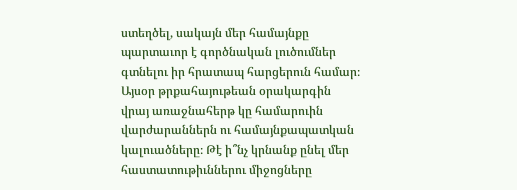ստեղծել, սակայն մեր համայնքը պարտաւոր է գործնական լուծումներ գտնելու իր հրատապ հարցերուն համար։ Այսօր թրքահայութեան օրակարգին վրայ առաջնահերթ կը համարուին վարժարաններն ու համայնքապատկան կալուածները։ Թէ ի՞նչ կրնանք ընել մեր հաստատութիւններու միջոցները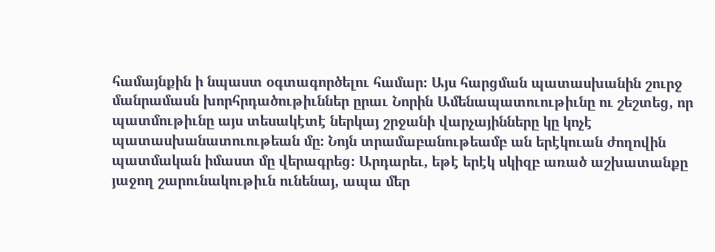համայնքին ի նպաստ օգտագործելու համար։ Այս հարցման պատասխանին շուրջ մանրամասն խորհրդածութիւններ ըրաւ Նորին Ամենապատուութիւնը ու շեշտեց, որ պատմութիւնը այս տեսակէտէ ներկայ շրջանի վարչայինները կը կոչէ պատասխանատուութեան մը։ Նոյն տրամաբանութեամբ ան երէկուան ժողովին պատմական իմաստ մը վերագրեց։ Արդարեւ, եթէ երէկ սկիզբ առած աշխատանքը յաջող շարունակութիւն ունենայ, ապա մեր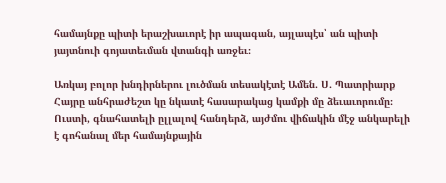համայնքը պիտի երաշխաւորէ իր ապագան, այլապէս՝ ան պիտի յայտնուի գոյատեւման վտանգի առջեւ։

Առկայ բոլոր խնդիրներու լուծման տեսակէտէ Ամեն. Ս. Պատրիարք Հայրը անհրաժեշտ կը նկատէ հասարակաց կամքի մը ձեւաւորումը։ Ուստի, գնահատելի ըլլալով հանդերձ, այժմու վիճակին մէջ անկարելի է գոհանալ մեր համայնքային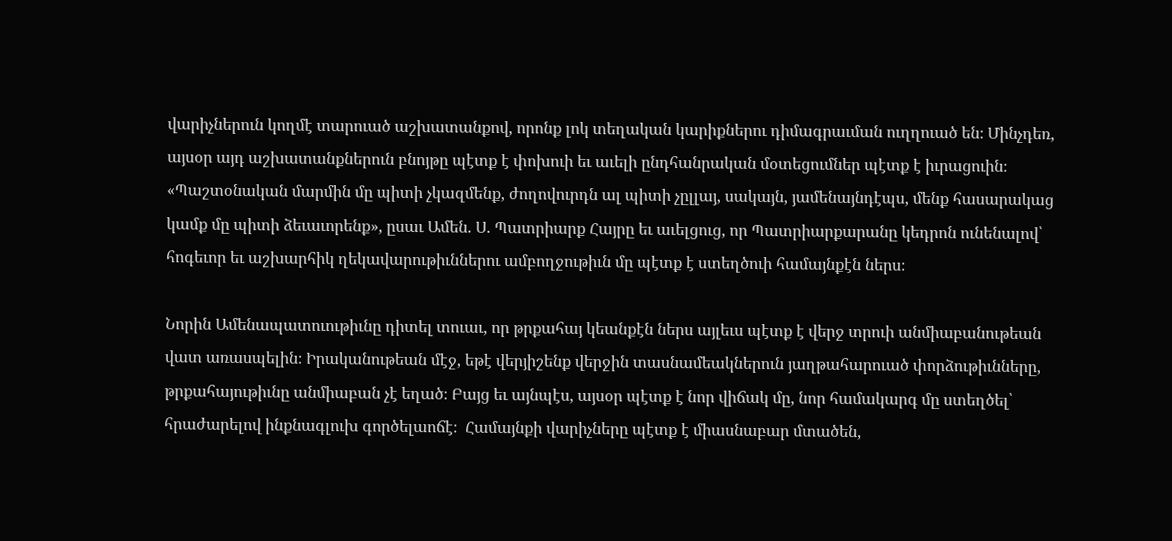վարիչներուն կողմէ տարուած աշխատանքով, որոնք լոկ տեղական կարիքներու դիմագրաւման ուղղուած են։ Մինչդեռ, այսօր այդ աշխատանքներուն բնոյթը պէտք է փոխուի եւ աւելի ընդհանրական մօտեցումներ պէտք է իւրացուին։ «Պաշտօնական մարմին մը պիտի չկազմենք, ժողովուրդն ալ պիտի չըլլայ, սակայն, յամենայնդէպս, մենք հասարակաց կամք մը պիտի ձեւաւորենք», ըսաւ Ամեն. Ս. Պատրիարք Հայրը եւ աւելցուց, որ Պատրիարքարանը կեդրոն ունենալով՝ հոգեւոր եւ աշխարհիկ ղեկավարութիւններու ամբողջութիւն մը պէտք է ստեղծուի համայնքէն ներս։

Նորին Ամենապատուութիւնը դիտել տուաւ, որ թրքահայ կեանքէն ներս այլեւս պէտք է վերջ տրուի անմիաբանութեան վատ առասպելին։ Իրականութեան մէջ, եթէ վերյիշենք վերջին տասնամեակներուն յաղթահարուած փորձութիւնները, թրքահայութիւնը անմիաբան չէ եղած։ Բայց եւ այնպէս, այսօր պէտք է նոր վիճակ մը, նոր համակարգ մը ստեղծել՝ հրաժարելով ինքնագլուխ գործելաոճէ։  Համայնքի վարիչները պէտք է միասնաբար մտածեն,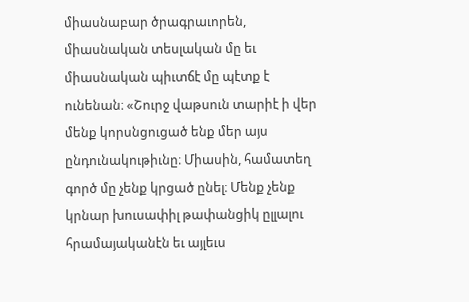միասնաբար ծրագրաւորեն, միասնական տեսլական մը եւ միասնական պիւտճէ մը պէտք է ունենան։ «Շուրջ վաթսուն տարիէ ի վեր մենք կորսնցուցած ենք մեր այս ընդունակութիւնը։ Միասին, համատեղ գործ մը չենք կրցած ընել։ Մենք չենք կրնար խուսափիլ թափանցիկ ըլլալու հրամայականէն եւ այլեւս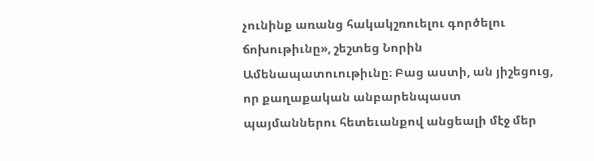չունինք առանց հակակշռուելու գործելու ճոխութիւնը», շեշտեց Նորին Ամենապատուութիւնը։ Բաց աստի, ան յիշեցուց, որ քաղաքական անբարենպաստ պայմաններու հետեւանքով անցեալի մէջ մեր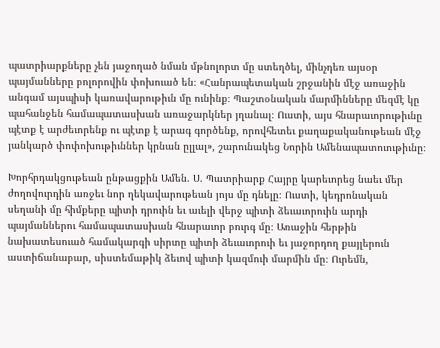պատրիարքները չեն յաջողած նման մթնոլորտ մը ստեղծել, մինչդեռ այսօր պայմանները բոլորովին փոխուած են։ «Հանրապետական շրջանին մէջ առաջին անգամ այսպիսի կառավարութիւն մը ունինք։ Պաշտօնական մարմինները մեզմէ կը պահանջեն համապատասխան առաջարկներ յղանալ։ Ուստի, այս հնարաւորութիւնը պէտք է արժեւորենք ու պէտք է արագ գործենք, որովհետեւ քաղաքականութեան մէջ յանկարծ փոփոխութիւններ կրնան ըլլալ», շարունակեց Նորին Ամենապատուութիւնը։

Խորհրդակցութեան ընթացքին Ամեն. Ս. Պատրիարք Հայրը կարեւորեց նաեւ մեր ժողովուրդին առջեւ նոր ղեկավարութեան յոյս մը դնելը։ Ուստի, կեդրոնական սեղանի մը հիմքերը պիտի դրուին եւ աւելի վերջ պիտի ձեւաւորուին արդի պայմաններու համապատասխան հնարաւոր բուրգ մը։ Առաջին հերթին նախատեսուած համակարգի սիրտը պիտի ձեւաւորուի եւ յաջորդող քայլերուն աստիճանաբար, սիստեմաթիկ ձեւով պիտի կազմուի մարմին մը։ Ուրեմն,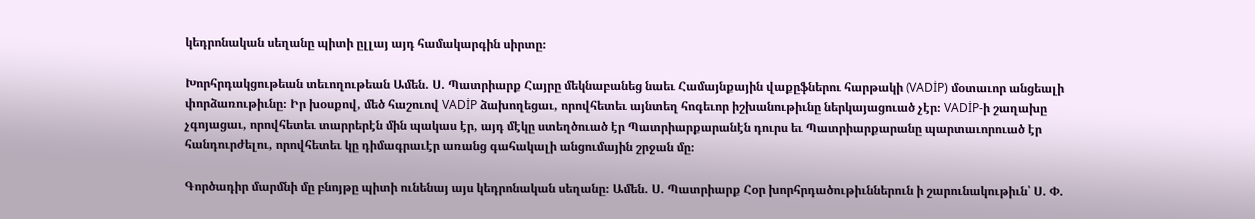կեդրոնական սեղանը պիտի ըլլայ այդ համակարգին սիրտը։

Խորհրդակցութեան տեւողութեան Ամեն. Ս. Պատրիարք Հայրը մեկնաբանեց նաեւ Համայնքային վաքըֆներու հարթակի (VADİP) մօտաւոր անցեալի փորձառութիւնը։ Իր խօսքով, մեծ հաշուով VADİP ձախողեցաւ, որովհետեւ այնտեղ հոգեւոր իշխանութիւնը ներկայացուած չէր։ VADİP-ի շաղախը չգոյացաւ, որովհետեւ տարրերէն մին պակաս էր, այդ մէկը ստեղծուած էր Պատրիարքարանէն դուրս եւ Պատրիարքարանը պարտաւորուած էր հանդուրժելու, որովհետեւ կը դիմագրաւէր առանց գահակալի անցումային շրջան մը։

Գործադիր մարմնի մը բնոյթը պիտի ունենայ այս կեդրոնական սեղանը։ Ամեն. Ս. Պատրիարք Հօր խորհրդածութիւններուն ի շարունակութիւն՝ Ս. Փ.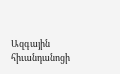Ազգային հիւանդանոցի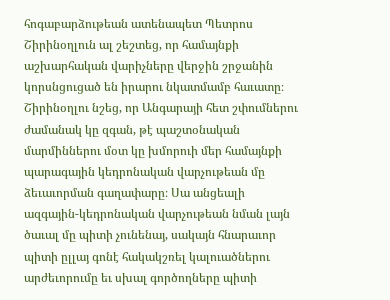հոգաբարձութեան ատենապետ Պետրոս Շիրինօղլուն ալ շեշտեց, որ համայնքի աշխարհական վարիչները վերջին շրջանին կորսնցուցած են իրարու նկատմամբ հաւատը։ Շիրինօղլու նշեց, որ Անգարայի հետ շփումներու ժամանակ կը զգան, թէ պաշտօնական մարմիններու մօտ կը խմորուի մեր համայնքի պարագային կեդրոնական վարչութեան մը ձեւաւորման գաղափարը։ Սա անցեալի ազգային-կեդրոնական վարչութեան նման լայն ծաւալ մը պիտի չունենայ, սակայն հնարաւոր պիտի ըլլայ գոնէ հակակշռել կալուածներու արժեւորումը եւ սխալ գործողները պիտի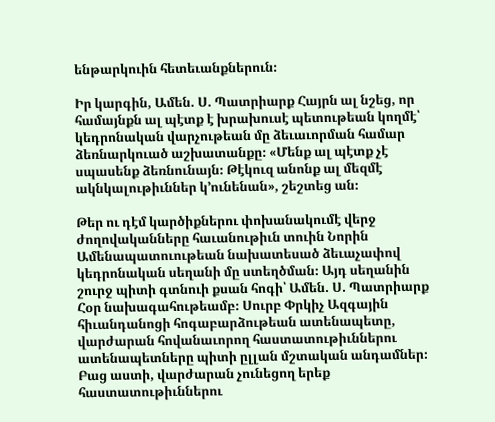ենթարկուին հետեւանքներուն։

Իր կարգին, Ամեն. Ս. Պատրիարք Հայրն ալ նշեց, որ համայնքն ալ պէտք է խրախուսէ պետութեան կողմէ՝ կեդրոնական վարչութեան մը ձեւաւորման համար ձեռնարկուած աշխատանքը։ «Մենք ալ պէտք չէ սպասենք ձեռնունայն։ Թէկուզ անոնք ալ մեզմէ ակնկալութիւններ կ՚ունենան», շեշտեց ան։

Թեր ու դէմ կարծիքներու փոխանակումէ վերջ ժողովականները հաւանութիւն տուին Նորին Ամենապատուութեան նախատեսած ձեւաչափով կեդրոնական սեղանի մը ստեղծման։ Այդ սեղանին շուրջ պիտի գտնուի քսան հոգի՝ Ամեն. Ս. Պատրիարք Հօր նախագահութեամբ։ Սուրբ Փրկիչ Ազգային հիւանդանոցի հոգաբարձութեան ատենապետը, վարժարան հովանաւորող հաստատութիւններու ատենապետները պիտի ըլլան մշտական անդամներ։ Բաց աստի, վարժարան չունեցող երեք հաստատութիւններու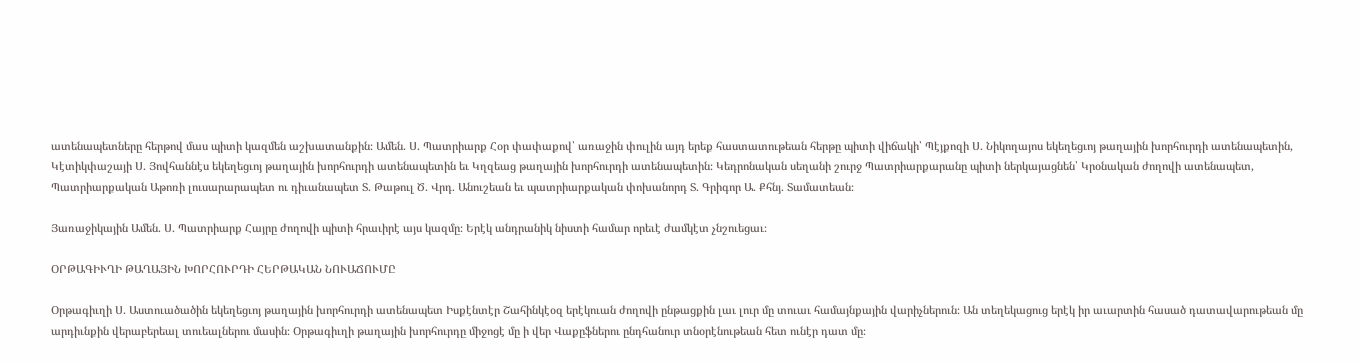ատենապետները հերթով մաս պիտի կազմեն աշխատանքին։ Ամեն. Ս. Պատրիարք Հօր փափաքով՝ առաջին փուլին այդ երեք հաստատութեան հերթը պիտի վիճակի՝ Պէյքոզի Ս. Նիկողայոս եկեղեցւոյ թաղային խորհուրդի ատենապետին, Կէտիկփաշայի Ս. Յովհաննէս եկեղեցւոյ թաղային խորհուրդի ատենապետին եւ Կղզեաց թաղային խորհուրդի ատենապետին։ Կեդրոնական սեղանի շուրջ Պատրիարքարանը պիտի ներկայացնեն՝ Կրօնական ժողովի ատենապետ, Պատրիարքական Աթոռի լուսարարապետ ու դիւանապետ Տ. Թաթուլ Ծ. Վրդ. Անուշեան եւ պատրիարքական փոխանորդ Տ. Գրիգոր Ա. Քհնյ. Տամատեան։

Յառաջիկային Ամեն. Ս. Պատրիարք Հայրը ժողովի պիտի հրաւիրէ այս կազմը։ Երէկ անդրանիկ նիստի համար որեւէ ժամկէտ չնշուեցաւ։

ՕՐԹԱԳԻՒՂԻ ԹԱՂԱՅԻՆ ԽՈՐՀՈՒՐԴԻ ՀԵՐԹԱԿԱՆ ՆՈՒԱՃՈՒՄԸ

Օրթագիւղի Ս. Աստուածածին եկեղեցւոյ թաղային խորհուրդի ատենապետ Իսքէնտէր Շահինկէօզ երէկուան ժողովի ընթացքին լաւ լուր մը տուաւ համայնքային վարիչներուն։ Ան տեղեկացուց երէկ իր աւարտին հասած դատավարութեան մը արդիւնքին վերաբերեալ տուեալներու մասին։ Օրթագիւղի թաղային խորհուրդը միջոցէ մը ի վեր Վաքըֆներու ընդհանուր տնօրէնութեան հետ ունէր դատ մը։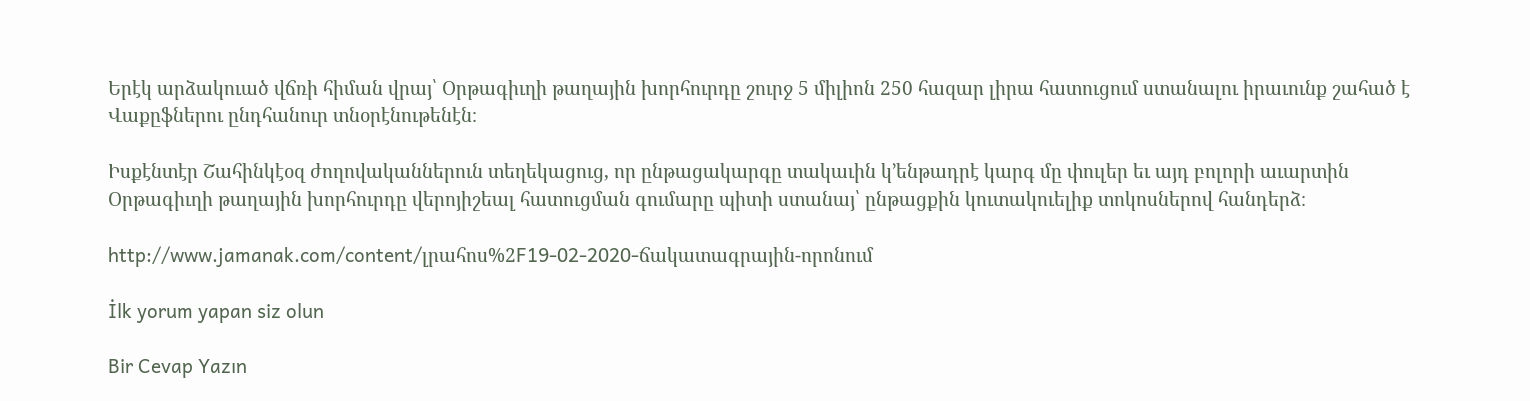Երէկ արձակուած վճռի հիման վրայ՝ Օրթագիւղի թաղային խորհուրդը շուրջ 5 միլիոն 250 հազար լիրա հատուցում ստանալու իրաւունք շահած է Վաքըֆներու ընդհանուր տնօրէնութենէն։

Իսքէնտէր Շահինկէօզ ժողովականներուն տեղեկացուց, որ ընթացակարգը տակաւին կ՚ենթադրէ կարգ մը փուլեր եւ այդ բոլորի աւարտին Օրթագիւղի թաղային խորհուրդը վերոյիշեալ հատուցման գումարը պիտի ստանայ՝ ընթացքին կուտակուելիք տոկոսներով հանդերձ։

http://www.jamanak.com/content/լրահոս%2F19-02-2020-ճակատագրային-որոնում

İlk yorum yapan siz olun

Bir Cevap Yazın